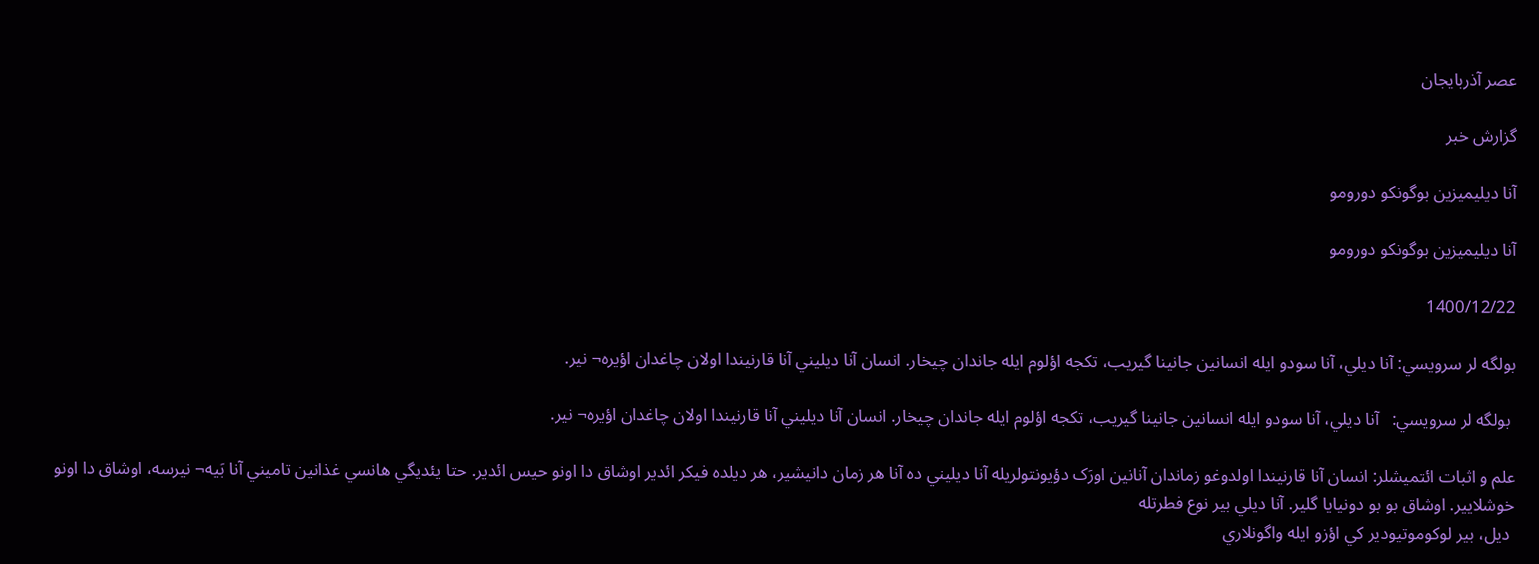عصر آذربایجان

گزارش خبر

آنا ديليميزين بوگونکو دورومو

آنا ديليميزين بوگونکو دورومو

1400/12/22

بولگه لر سرويسي: آنا ديلي، آنا سودو ايله انسانين جانينا گيريب، تکجه اؤلوم ايله جاندان چيخار. انسان آنا ديليني آنا قارنيندا اولان چاغدان اؤيره¬ نير.

 بولگه لر سرويسي:   آنا ديلي، آنا سودو ايله انسانين جانينا گيريب، تکجه اؤلوم ايله جاندان چيخار. انسان آنا ديليني آنا قارنيندا اولان چاغدان اؤيره¬ نير.

علم و اثبات ائتميشلر: انسان آنا قارنيندا اولدوغو زماندان آنانين اورَک دؤيونتولريله آنا ديليني ده آنا هر زمان دانيشير، هر ديلده فيکر ائدير اوشاق دا اونو حيس ائدير. حتا يئديگي هانسي غذانين تاميني آنا بَيه¬ نيرسه، اوشاق دا اونو خوشلايير. اوشاق بو بو دونيايا گلير. آنا ديلي بير نوع فطرتله
 ديل، بير لوکوموتيودير کي اؤزو ايله واگونلاري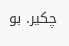چکير. بو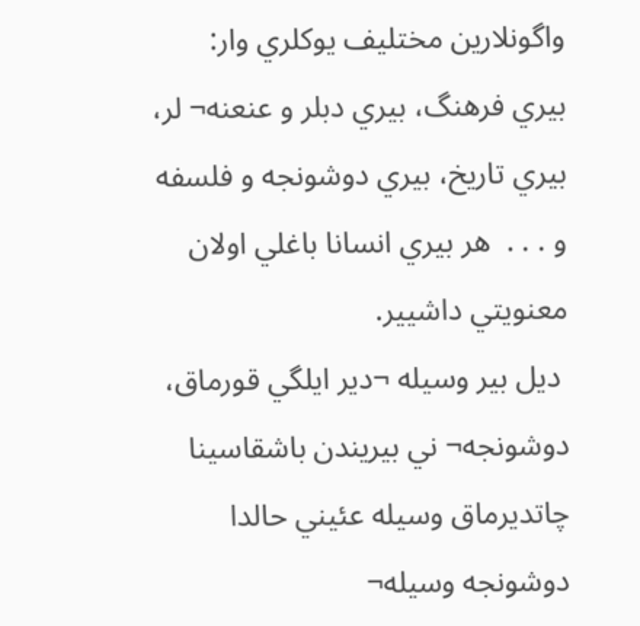واگونلارين مختليف يوکلري وار: بيري فرهنگ، بيري دبلر و عنعنه¬ لر، بيري تاريخ، بيري دوشونجه و فلسفه و . . .  هر بيري انسانا باغلي اولان معنويتي داشيير.
 ديل بير وسيله ¬دير ايلگي قورماق، دوشونجه¬ ني بيريندن باشقاسينا چاتديرماق وسيله عئيني حالدا دوشونجه وسيله¬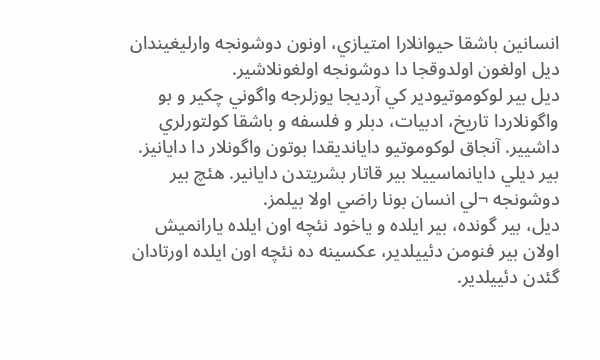انسانين باشقا حيوانلارا امتيازي، اونون دوشونجه وارليغيندان ديل اولغون اولدوقجا دا دوشونجه اولغونلاشير.
ديل بير لوکوموتيودير کي آرديجا يوزلرجه واگوني چکير و بو واگونلاردا تاريخ، ادبيات، دبلر و فلسفه و باشقا کولتورلري داشيير. آنجاق لوکوموتيو دايانديقدا بوتون واگونلار دا دايانيز. بير ديلي دايانماسييلا بير قاتار بشريتدن دايانير. هئچ بير دوشونجه ¬لي انسان بونا راضي اولا بيلمز.
ديل، بير گونده، بير ايلده و ياخود نئچه اون ايلده يارانميش اولان بير فنومن دئييلدير، عکسينه ده نئچه اون ايلده اورتادان گئدن دئييلدير.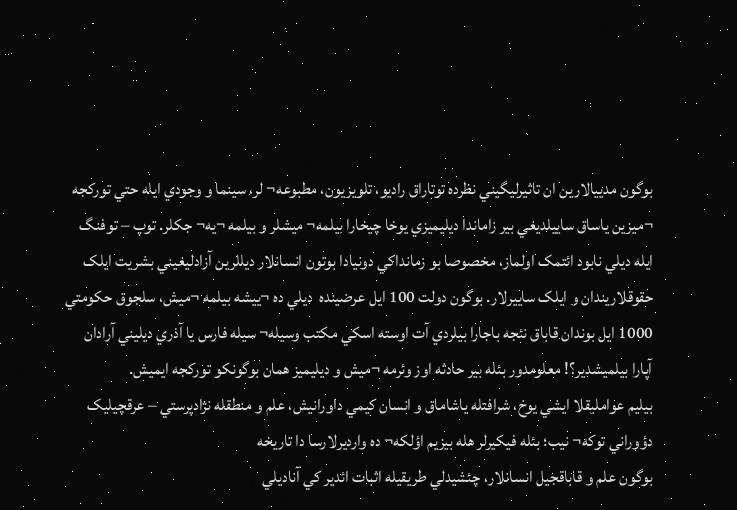بوگون مدييالارين ان تاثيرليگيني نظرده توتاراق راديو، تلويزيون، مطبوعه¬ لر، سينما و وجودي ايله حتي تورکجه ¬ميزين ياساق ساييلديغي بير زاماندا ديليميزي يوخا چيخارا بيلمه¬ ميشلر و بيلمه ¬يه¬ جکلر. توپ – توفنگ ايله ديلي نابود ائتمک اولماز، مخصوصا بو زمانداکي دونيادا بوتون انسانلار ديللرين آزادليغيني بشريت ايلک حقوقلاريندان و ايلک ساييرلار. بوگون دولت 100 ايل عرضينده  ديلي ده ¬ييشه بيلمه ¬ميش، سلجوق حکومتي 1000 ايل بوندان قاباق نئجه باجارا بيلردي آت اوسته اسکي مکتب وسيله¬ سيله فارس يا آذري ديليني آرادان آپارا بيلميشدير؟! معلومدور بئله بير حادثه اوز وئرمه ¬ميش و ديليميز همان بوگونکو تورکجه ايميش.
بيليم عوامليقلا ايشي يوخ، شرافتله ياشاماق و انسان کيمي داورانيش، علم و منطقله نژادپرستي – عرقچيليک دؤوراني توکه¬ نيب؛ بئله فيکيرلر هله بيزيم اؤلکه¬ ده وارديرلارسا دا تاريخه
بوگون علم و قاباقجيل انسانلار، چئشيدلي طريقيله اثبات ائدير کي آناديلي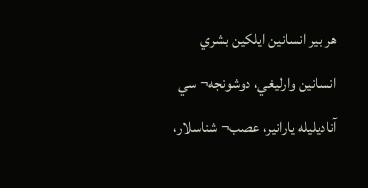هر بير انسانين ايلکين بشري انسانين وارليغي، دوشونجه¬ سي آناديليله يارانير، عصب¬ شناسلار،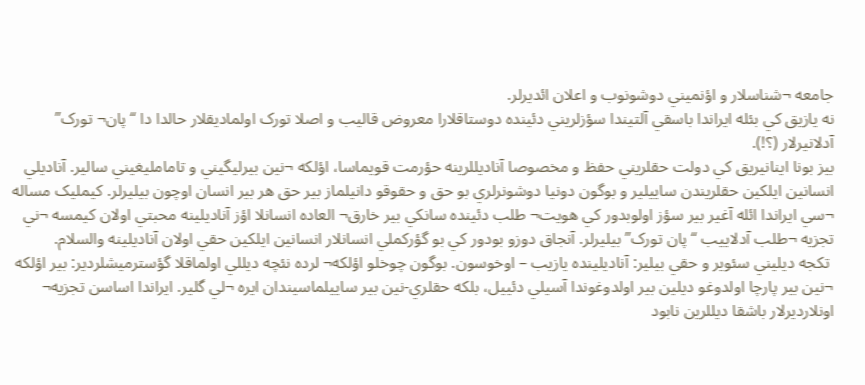جامعه ¬شناسلار و اؤنميني دوشونوب و اعلان ائديرلر.
نه يازيق کي بئله ايراندا باسقي آلتيندا سؤزلريني دئينده دوستاقلارا معروض قاليب و اصلا تورک اولماديقلار حالدا دا “پان¬ تورک” آدلانيرلار (؟!).
بيز بونا اينانيريق کي دولت حقلريني حفظ و مخصوصا آناديللرينه حؤرمت قويماسا، اؤلکه ¬نين بيرليگيني و تامامليغيني سالير. آناديلي انسانين ايلکين حقلريندن ساييلير و بوگون دونيا دوشونرلري بو حق و حقوقو دانيلماز بير حق هر بير انسان اوچون بيليرلر. کيمليک مساله ¬سي ايراندا ائله آغير بير سؤز اولوبدور کي هويت¬ طلب دئينده سانکي بير خارق¬ العاده انسانلا اؤز آناديلينه محبتي اولان کيمسه ¬ني تجزيه ¬طلب آدلاييب “پان تورک” بيليرلر. آنجاق دوزو بودور کي بو گؤرکملي انسانلار انسانين ايلکين حقي اولان آناديلينه والسلام.
 تکجه ديليني سئوير و حقي بيلير: آناديلينده يازيب – اوخوسون. بوگون چوخلو اؤلکه¬ لرده نئچه ديللي اولماقلا گؤسترميشلردير: بير اؤلکه ¬نين بير پارچا اولدوغو ديلين بير اولدوغوندا آسيلي دئييل، بلکه حقلري-نين بير ساييلماسيندان ايره ¬لي گلير. ايراندا اساسن تجزيه¬ اونلارديرلار باشقا ديللرين نابود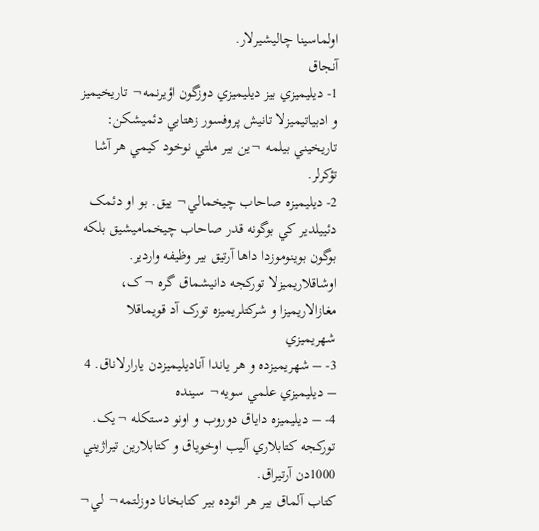اولماسينا چاليشيرلار.
آنجاق
1- ديليميزي بيز ديليميزي دوزگون اؤيرنمه¬ تاريخيميز و ادبياتيميزلا تانيش پروفسور زهتابي دئميشکن: تاريخيني بيلمه ¬ين بير ملتي نوخود کيمي هر آشا تؤکرلر.
2- ديليميزه صاحاب چيخمالي¬ ييق. بو او دئمک دئييلدير کي بوگونه قدر صاحاب چيخماميشيق بلکه بوگون بوينوموزدا داها آرتيق بير وظيفه واردير. اوشاقلاريميزلا تورکجه دانيشماق گره ¬ک، مغازالاريميزا و شرکتلريميزه تورک آد قويماقلا شهريميزي
3- – شهريميزده و هر ياندا آناديليميزدن يارارلاناق. 4 – ديليميزي علمي سويه¬ سينده
4- – ديليميزه داياق دوروب و اونو دستکله ¬يک. تورکجه کتابلاري آليب اوخوياق و کتابلارين تيراژيني 1000دن آرتيراق.
کتاب آلماق بير هر ائوده بير کتابخانا دوزلتمه¬ لي¬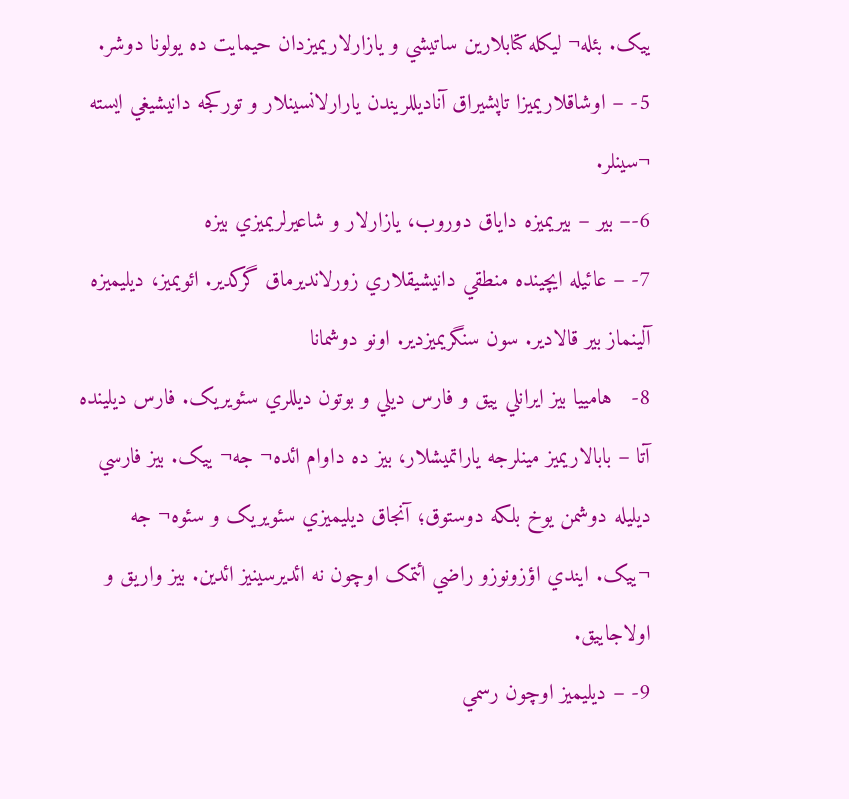ييک. بئله¬ ليکله کتابلارين ساتيشي و يازارلاريميزدان حيمايت ده يولونا دوشر.
5- – اوشاقلاريميزا تاپشيراق آناديللريندن يارارلانسينلار و تورکجه دانيشيغي ايسته ¬سينلر.
6-– بير – بيريميزه داياق دوروب، يازارلار و شاعيرلريميزي بيزه
7- – عائيله ايچينده منطقي دانيشيقلاري زورلانديرماق گرکدير. ائويميز، ديليميزه آلينماز بير قالادير. سون سنگريميزدير. اونو دوشمانا
8-   هامييا بيز ايرانلي ييق و فارس ديلي و بوتون ديللري سئويريک. فارس ديلينده آتا – بابالاريميز مينلرجه ياراتميشلار، بيز ده داوام ائده¬ جه¬ ييک. بيز فارسي ديليله دوشمن يوخ بلکه دوستوق؛ آنجاق ديليميزي سئويريک و سئوه¬ جه ¬ييک. ايندي اؤزونوزو راضي ائتمک اوچون نه ائديرسينيز ائدين. بيز واريق و اولاجاييق.
9- – ديليميز اوچون رسمي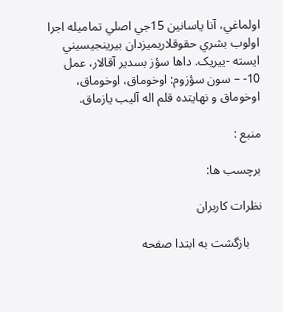اولماغي، آنا ياسانين 15جي اصلي تماميله اجرا اولوب بشري حقوقلاريميزدان بيرينجيسيني ايسته -ييريک. داها سؤز بسدير آقالار، عمل
10- – سون سؤزوم: اوخوماق، اوخوماق، اوخوماق و نهايتده قلم اله آليب يازماق.

منبع :

برچسب ها:

نظرات کاربران

    بازگشت به ابتدا صفحه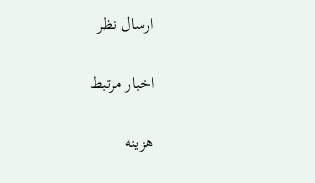ارسال نظر

اخبار مرتبط

هزینه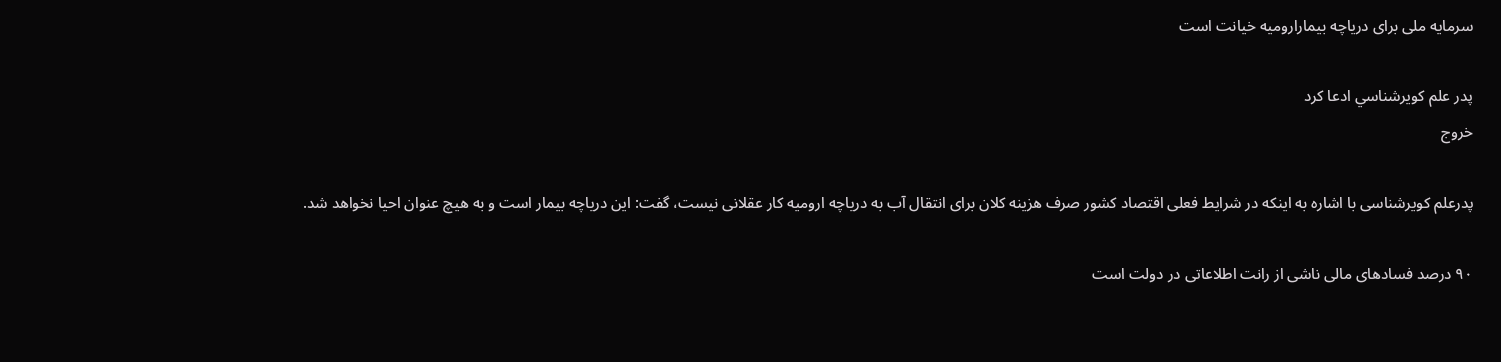سرمایه ملی برای دریاچه ‌بیمارارومیه خیانت است

پدر علم کويرشناسي ادعا كرد
خروج

پدرعلم کویرشناسی با اشاره به اینکه در شرایط فعلی اقتصاد کشور صرف هزینه کلان برای انتقال آب به دریاچه ارومیه کار عقلانی نیست، گفت: این دریاچه بیمار است و به هیچ عنوان احیا نخواهد شد.

۹۰ درصد فسادهای مالی ناشی از رانت اطلاعاتی در دولت است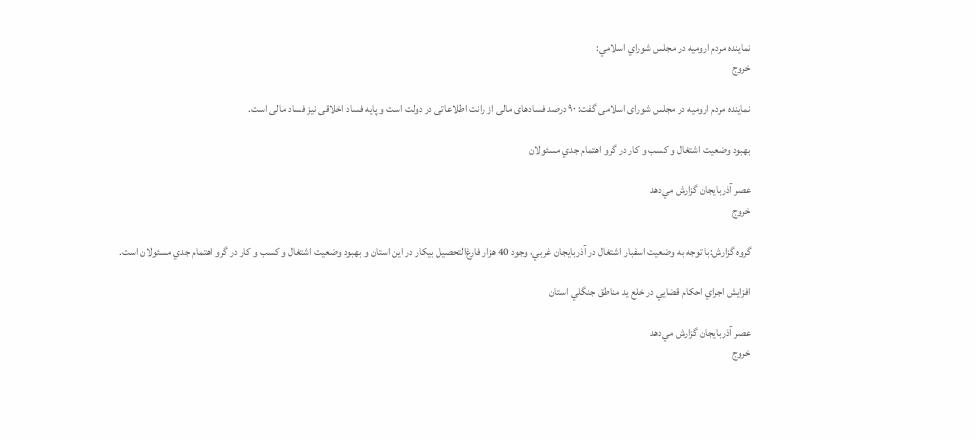نماينده مردم اروميه در مجلس شوراي اسلامي:
خروج

نماینده مردم ارومیه در مجلس شورای اسلامی گفت: ۹۰ درصد فسادهای مالی از رانت اطلاعاتی در دولت است و پایه فساد اخلاقی نیز فساد مالی است.

بهبود وضعيت اشتغال و کسب و کار در گرو اهتمام جدي مسئولان

عصر آذربایجان گزارش مي‌دهد
خروج

گروه گزارش:با توجه به وضعيت اسفبار اشتغال در آذربايجان غربي، وجود 40 هزار فارغ‌التحصيل بيکار در اين استان و بهبود وضعيت اشتغال و کسب و کار در گرو اهتمام جدي مسئولان است.

افزايش اجراي احکام قضايي در خلع يد مناطق جنگلي استان

عصر آذربایجان گزارش مي‌دهد
خروج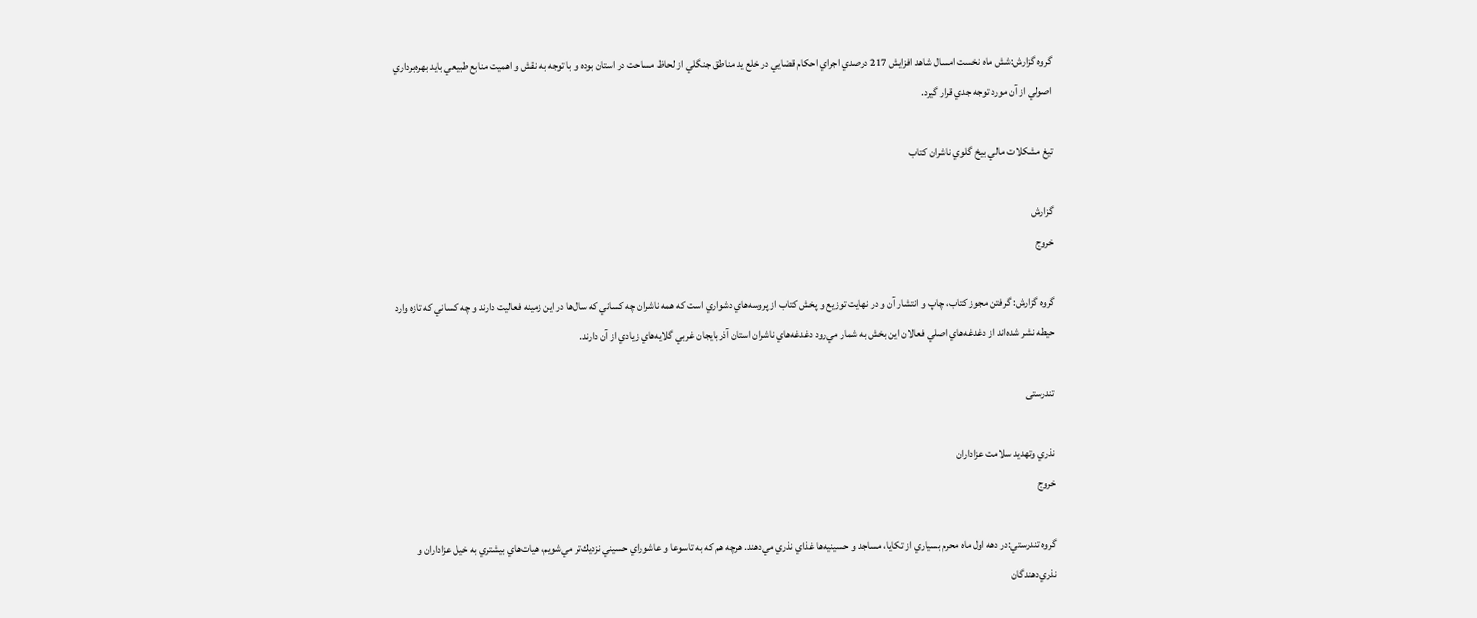گروه گزارش:شش ماه نخست امسال شاهد افزايش 217 درصدي اجراي احکام قضايي در خلع يد مناطق جنگلي از لحاظ مساحت در استان بوده و با توجه به نقش و اهميت منابع طبيعي بايد بهره‌برداري اصولي از آن مورد توجه جدي قرار گيرد.

تيغ مشکلات مالي بيخ‌ گلوي ناشران کتاب

گزارش
خروج

گروه گزارش: گرفتن مجوز کتاب، چاپ و انتشار آن و در ‌‌نهايت توزيع و پخش کتاب از پروسه‌هاي دشواري است که همه ناشران چه کساني که سال‌ها در اين زمينه فعاليت دارند و چه کساني که تازه وارد حيطه نشر شده‌اند از دغدغه‌هاي اصلي فعالان اين بخش به شمار مي‌رود دغدغه‌هاي ناشران استان آذربايجان غربي گلايه‌هاي زيادي از آن دارند.

تندرستی

نذري وتهديد سلامت عزاداران
خروج

گروه تندرستي:در دهه اول ماه محرم بسياري از تكايا، مساجد و حسينيه‌ها غذاي نذري مي‌دهند. هرچه هم كه به تاسوعا و عاشوراي حسيني نزديك‌تر مي‌شويم، هيات‌هاي بيشتري به خيل عزاداران و نذري‌دهندگان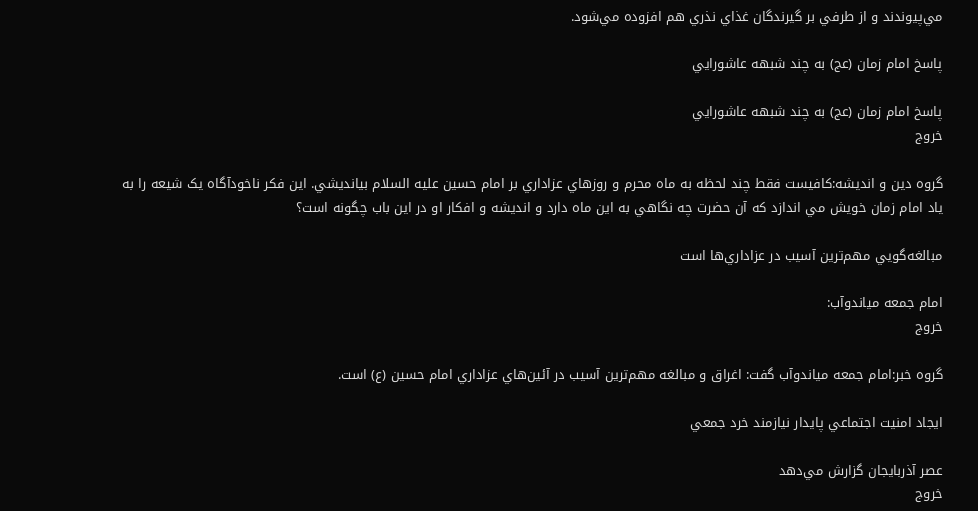مي‌پيوندند و از طرفي بر گيرندگان غذاي نذري هم افزوده مي‌شود.

پاسخ امام زمان (عج) به چند شبهه عاشورايي

پاسخ امام زمان (عج) به چند شبهه عاشورايي
خروج

گروه دين و انديشه:کافيست فقط چند لحظه به ماه محرم و روزهاي عزاداري بر امام حسين عليه السلام بيانديشي. اين فکر ناخودآگاه يک شيعه را به ياد امام زمان خويش مي اندازد که آن حضرت چه نگاهي به اين ماه دارد و انديشه و افکار او در اين باب چگونه است؟

مبالغه‌گويي مهم‌ترين آسيب در عزاداري‌ها است

امام جمعه مياندوآب:
خروج

گروه خبر:امام جمعه مياندوآب گفت: اغراق و مبالغه مهم‌ترين آسيب در آئين‌‌هاي عزاداري امام حسين (ع) است.

ايجاد امنيت اجتماعي پايدار نيازمند خرد جمعي

عصر آذربايجان گزارش مي‌دهد
خروج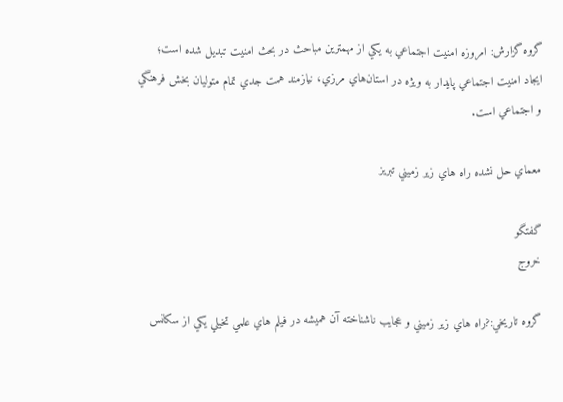گروه گزارش: امروزه امنيت اجتماعي به يکي از مهمترين مباحث در بحث امنيت تبديل شده است؛ ايجاد امنيت اجتماعي پايدار به ويژه در استان‌هاي مرزي، نيازمند همت جدي تمام متوليان بخش فرهنگي و اجتماعي است.

معماي حل نشده راه هاي زير زميني تبريز

گفتگو
خروج

گروه تاريخي:?راه هاي زير زميني و عجايب ناشناخته آن هميشه در فيلم هاي علمي تخيلي يکي از سکانس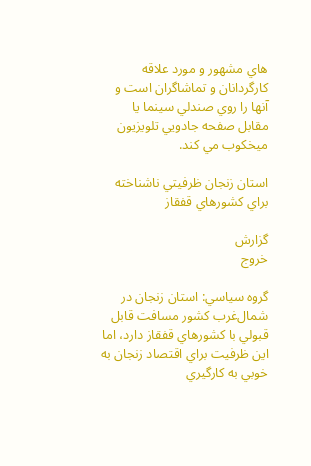هاي مشهور و مورد علاقه کارگردانان و تماشاگران است و آنها را روي صندلي سينما يا مقابل صفحه جادويي تلويزيون ميخکوب مي کند.

استان زنجان ظرفيتي ناشناخته براي کشورهاي قفقاز

گزارش
خروج

گروه سياسي: استان زنجان در شمال‌غرب کشور مسافت قابل قبولي با کشورهاي قفقاز دارد، اما اين ظرفيت براي اقتصاد زنجان به خوبي به کارگيري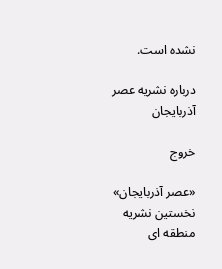نشده است.

درباره نشریه عصر آذربایجان

خروج

«عصر آذربایجان» نخستین نشریه منطقه ای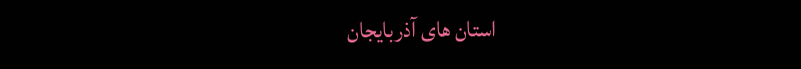استان های آذربایجان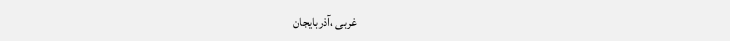غربی ،آذربایجان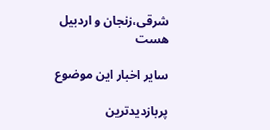شرقی،زنجان و اردبیل هست

سایر اخبار این موضوع

پربازدیدترین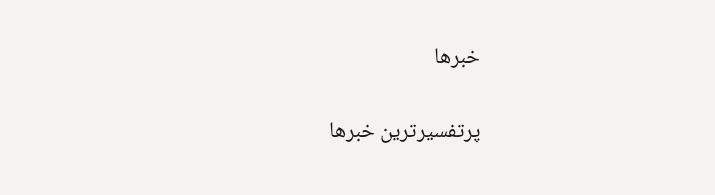خبرها

پرتفسیرترین خبرها